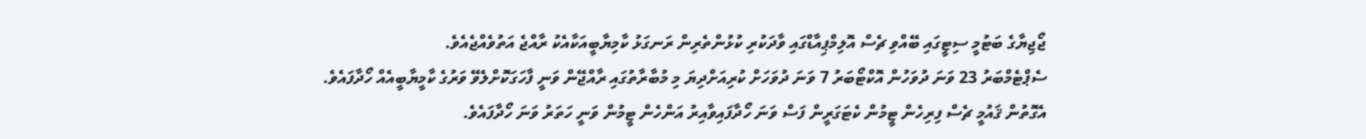ޖޯޖިޔާގެ ބަޓުމީ ސިޓީގައި ބޭއްވި ޗެސް އޮލިމްޕިއާޑްގައި ވާދަކުރި ކުޅުންތެރިން ރަނގަޅު ކާމިޔާބީއަކާއެކު ރާއްޖެ އަތުވެއްޖެއެވެ.
ސެޕްޓެމްބަރު 23 ވަނަ ދުވަހުން އޮކްޓޯބަރު 7 ވަނަ ދުވަހަށް ކުރިއަށްދިޔަ މި މުބާރާތުގައި ރާއްޖޭން ވަނީ ފާހަގަކޮށްލެވޭ ވަރުގެ ކާމީޔާބީއެއް ހޯދާފައެވެ. އެގޮތުން ޤައުމީ ޗެސް ފިރިހެން ޓީމުން ކެޓަގަރީން ފަސް ވަނަ ހޯދާފައިވާއިރު އަންހެން ޓީމުން ވަނީ ހަތަރު ވަނަ ހޯދާފައެވެ.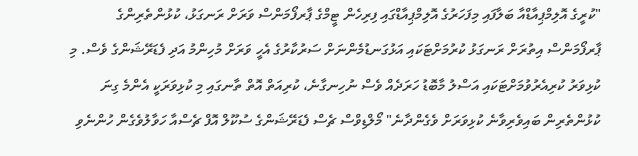"ކުރީގެ އޮލިމްޕިއާޑްއާ ބަލާފައި މިފަހަރުގެ އޮލިމްޕިއާޑްގައި ފިރިހެން ޓީމްގެ ޕާރފޯމަންސް ވަރަށް ރަނގަޅު، ކުޅުންތެރިންގެ ޕާރފޯމަންސް އިތުރަށް ރަނގަޅު ކުރުމަށްޓަކައި އަޅުގަނޑުމެންނަށް ސަރުކާރުގެ އެހީ ވަރަށް މުހިންމު އަދި ފެޑަރޭޝަންގެ ވެސް. މި ކުޅިވަރު ކުރިއެރުވުމަށްޓަކައި އަސްލު މާބޮޑު ހަރަދެއް ވެސް ނުހިނގާނެ، ކުރިއަތް އޮތް ތާނގައި މި ކުޅިވަރަކީ އެންމެ ގިނަ ކުޅުންތެރިން ބައިވެރިވާނެ ކުޅިވަރަށް ވެގެންދާނެ" މޯލްޑިވްސް ޗެސް ފެޑަރޭޝަންގެ ސުކޫލް އޮފް ޗެސްއާ ހަވާލުވެގެން ހުންނެވި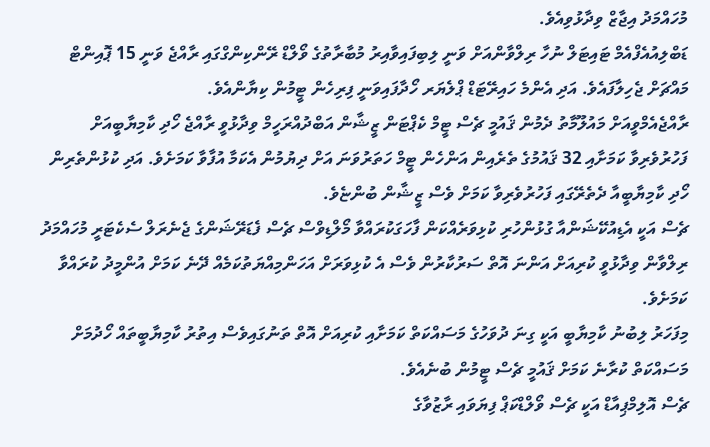މުހައްމަދު އިޖާޒް ވިދާޅުވިއެވެ.
ޑަބްލިއުއެފްއެމް ޓައިޓަލް ނުހާ ރިލްވާންއަށް ވަނީ ލިބިފައިވާއިރު މުބާރާތުގެ ވޯލްޑް ރޭންކިންގްގައި ރާއްޖެ ވަނީ 15 ޕޮއިންޓް މައްޗަށް ޖެހިލާފައެވެ. އަދި އެންމެ ހައިރޭޓަޑް ޕްލެޔަރ ހޯދާފައިވަނީ ފިރިހެން ޓީމުން ކިޔާންއެވެ.
ރާއްޖެއެމްވީއަށް މައުލޫމާތު ދެމުން ޤައުމީ ޗެސް ޓީމް ކެޕްޓަން ޒީޝާން އަބްދުއްރަހީމް ވިދާޅުވީ ރާއްޖެ ހޯދި ކާމިޔާބީއަށް ފަހުރުވެރިވާ ކަމަށާއި 32 ޤައުމުގެ ތެރެއިން އަންހެން ޓީމް ހަތަރުވަނަ އަށް ދިޔުމުން އެކަމާ އުފާވާ ކަމަށެވެ. އަދި ކުޅުންތެރިން ހޯދި ކާމިޔާބީއާ ދެތެރޭގައި ފަހުރުވެރިވާ ކަމަށް ވެސް ޒީޝާން ބުންޏެވެ.
ޗެސް އަކީ އެޑިއުކޭޝަންއާ ގުޅުންހުރި ކުޅިވަރެއްކަން ފާހަގަކުރައްވާ މޯލްޑިވްސް ޗެސް ފެޑަރޭޝަންގެ ޖެނެރަލް ސެކެޓަރީ މުހައްމަދު ރިލްވާން ވިދާޅުވީ ކުރިއަށް އަންނަ އޮތް ސަރުކާރުން ވެސް އެ ކުޅިވަރަށް އަހަންމިއްޔަތުކަމެއް ދޭނެ ކަމަށް އުންމީދު ކުރައްވާ ކަމަށެވެ.
މިފަހަރު ލިބުނު ކާމިޔާބީ އަކީ ގިނަ ދުވަހުގެ މަސައްކަތް ކަމަށާއި ކުރިއަށް އޮތް ތަނުގައިވެސް އިތުރު ކާމިޔާބީތައް ހޯދުމަށް މަސައްކަތް ކުރާނެ ކަމަށް ޤައުމީ ޗެސް ޓީމުން ބުނެއެވެ.
ޗެސް އޮލިމްޕިއާޑް އަކީ ޗެސް ވޯލްޑްކަޕް ފިޔަވައި ރާޒުވާގެ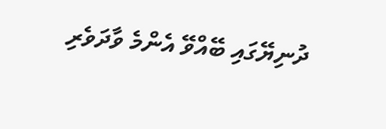ދުނިޔޭގައި ބޭއްވޭ އެންމެ ވާދަވެރި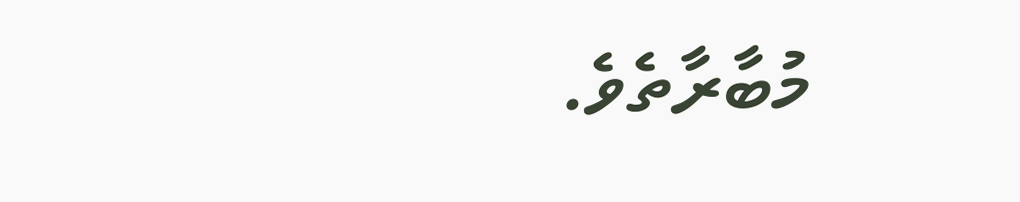މުބާރާތެވެ.